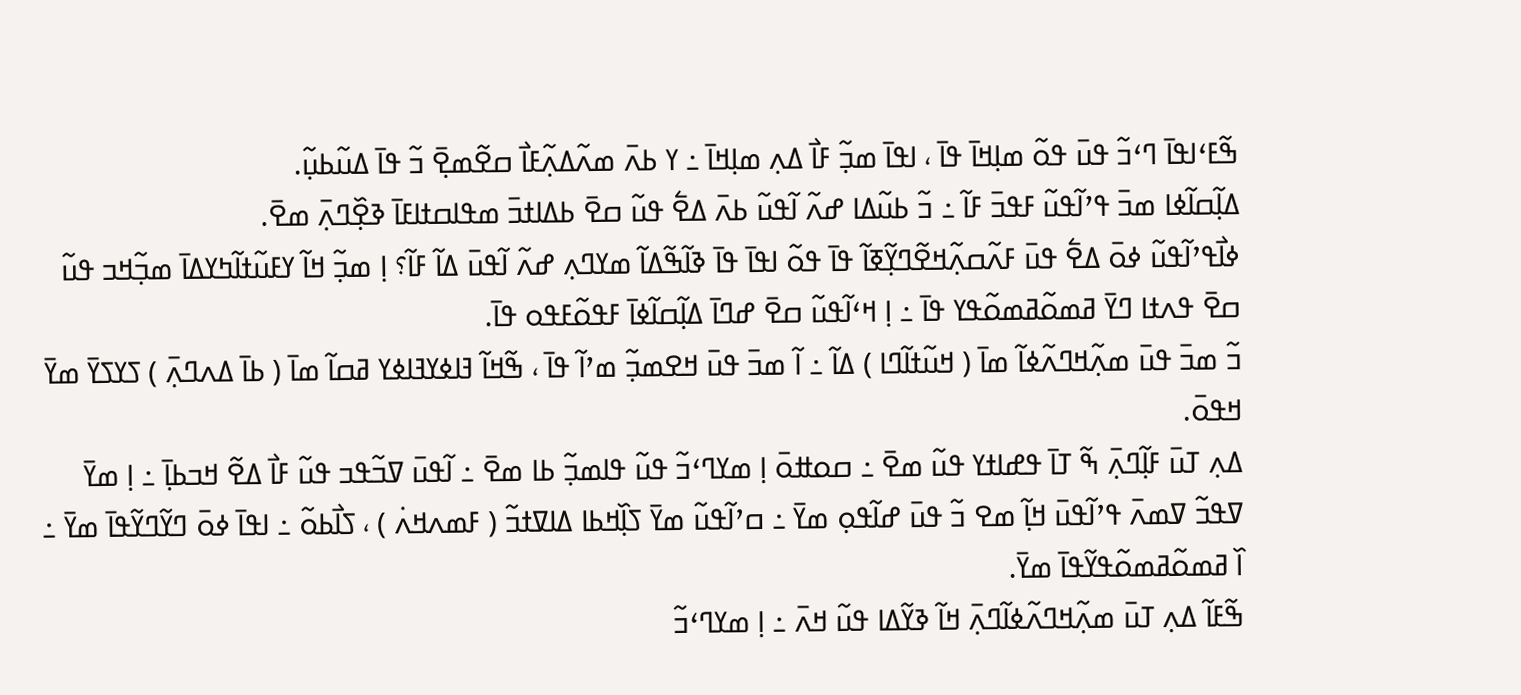ߒ߬ߓߵߊߟߊ߫ ߣߵߏ߬ ߟߎ߫ ߟߋ߬ ߘߊ߲ߞߊ߫ ߟߊ߫ ، ߊߟߊ߫ ߘߏ߲߬ ߓߊ߯ ߡߍ߲ ߘߊ߲ߞߊ߫ ߸ ߌ ߕߍ߫ ߘߍ߬ߡߍ߲߬ߓߊ߯ ߛߐ߬ߘߐ߲߫ ߏ߬ ߟߊ߫ ߡߎ߬ߕߎ߲߬.
ߡߊ߲߬ߛߊ߬ߦߊ ߘߏ߫ ߟߴߊ߬ߟߎ߬ ߓߟߏ߫ ߓߊ߬ ߸ ߏ߬ ߕߎ߬ߡߊ ߝߍ߬ ߊ߬ߟߎ߬ ߕߍ߫ ߡߐ߱ ߟߎ߬ ߛߐ߫ ߕߡߊߙߏ߫ ߘߟߊߛߙߊߓߊ߫ ߢߐ߲߰ߣߍ߲߫ ߘߐ߫.
ߦߊ߯ߟߴߊ߬ߟߎ߬ ߦߋ߫ ߡߐ߱ ߟߎ߫ ߓߍ߬ߛߍ߲߬ߞߐ߬ߣߌ߲߬ߧߊ߬ ߟߊ߫ ߟߋ߬ ߊߟߊ߫ ߟߊ߫ ߢߊ߬ߒ߬ߡߊ߬ ߘߌߣߍ߲ ߝߍ߬ ߊ߬ߟߎ߫ ߡߊ߬ ߓߊ߬؟ ߊ߲ ߘߏ߲߬ ߞߊ߬ ߌߓߎ߬ߙߊ߬ߤߌߡߊ߫ ߘߏ߲߬ߞߏ ߟߎ߬ ߛߐ߫ ߟߍߙߊ ߣߌ߫ ߥߘߋ߬ߥߘߋ߬ߟߌ ߟߊ߫ ߸ ߊ߲ ߞߵߊ߬ߟߎ߬ ߛߐ߫ ߝߣߊ߫ ߡߊ߲߬ߛߊ߬ߦߊ߫ ߓߟߋ߬ߓߟߋ ߟߊ߫.
ߏ߬ ߘߏ߫ ߟߎ߫ ߘߍ߲߬ߞߣߍ߬ߦߊ߬ ߘߊ߫ ( ߞߎ߬ߙߊ߬ߣߊ ) ߡߊ߬ ߸ ߊ߬ ߘߏ߫ ߟߎ߫ ߞߐߘߏ߲߬ ߘߴߊ߬ ߟߊ߫ ، ߒ߬ߞߊ߬ ߔߊߦߌߔߊߦߌ ߥߛߊ߬ ߘߊ߫ ( ߕߊ߫ ߡߍߣߍ߲߫ ) ߖߌߖߌ߫ ߘߌ߫ ߞߟߋ߫.
ߡߍ߲ ߠߎ߫ ߓߊ߲߬ߣߍ߲߫ ߒ߬ ߠߊ߫ ߟߝߊߙߌ ߟߎ߬ ߘߐ߫ ߸ ߛߋߚߋ߫ ߊ߲ ߘߌߣߵߏ߬ ߟߎ߬ ߟߊߘߏ߲߬ ߕߊ ߘߐ߫ ߸ ߊ߬ߟߎ߫ ߜߏ߬ߟߏ ߟߎ߬ ߓߊ߯ ߡߐ߬ ߞߏߕߊ߲߫ ߸ ߊ߲ ߘߌ߫ ߜߟߏ߬ ߜߘߍ߫ ߟߴߊ߬ߟߎ߫ ߞߊ߲߬ ߘߐ ߏ߬ ߟߎ߫ ߝߊ߬ߟߋ߲ ߘߌ߫ ߸ ߛߴߊ߬ߟߎ߬ ߘߌ߫ ߖߊ߲߰ߞߕߊ ߡߊߜߙߏ߬ ( ߓߘߍߞߍ߭ ) ، ߖߊ߯ߕߋ߬ ߸ ߊߟߊ߫ ߦߋ߫ ߣߌ߬ߣߌ߬ߟߊ߫ ߘߌ߫ ߸ ߊ߰ ߥߘߋ߬ߥߘߋ߬ߟߌ߬ߟߊ߫ ߘߌ߫.
ߒ߬ߓߊ߬ ߡߍ߲ ߠߎ߫ ߘߍ߲߬ߞߣߍ߬ߦߊ߬ߣߍ߲߫ ߞߊ߬ ߢߌ߬ߡߊ ߟߎ߬ ߞߍ߫ ߸ ߊ߲ ߘߌߣߵߏ߬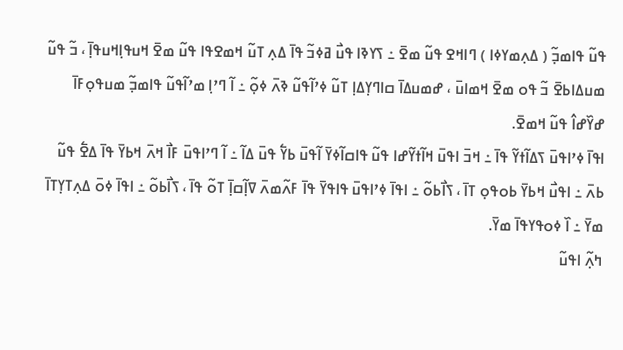ߟߎ߬ ߟߊߘߏ߲߬ ( ߡߍ߲ߘߌߦߊ ) ߣߊߞߐ ߟߎ߬ ߘߐ߫ ߸ ߖߌߢߊ ߟߎ߯ ߥߦߏ߬ ߟߊ߫ ߡߍ߲ ߠߎ߬ ߞߘߐߟߊ ߟߎ߬ ߘߐ߫ ߞߎߟߊ߲ߞߎߟߊ߲߫ ، ߏ߬ ߟߎ߬ ߘߎߡߊߕߐ߫ ߏ߬ ߟߋ ߘߐ߫ ߞߘߊߎ߫ ، ߝߘߎߡߊ߫ ߛߊߣߌ߲ߡߊ߲ ߠߎ߬ ߦߴߊ߬ߟߎ߬ ߢߍ߫ ߦߋ߲߬ ߸ ߊ߬ ߣߴߊ߲ ߘߴߊ߬ߟߎ߬ ߟߊߘߏ߲߬ ߘߎߟߋ߲ߓߊ߫ ߝߌ߰ߝߊ߮ ߟߎ߬ ߞߘߐ߫.
ߊߟߊ߫ ߦߴߊߟߎ߫ ߖߡߊ߬ߙߌ߬ ߟߊ߫ ߸ ߞߏ߫ ߊߟߎ߫ ߞߊ߬ߙߌ߬ߝߊ ߟߎ߬ ߟߊߛߊ߬ߦߌ߫ ߊ߬ߟߎ߫ ߕߌ߱ ߟߎ߫ ߡߊ߬ ߸ ߊ߬ ߣߴߊߟߎ߫ ߓߊ߯ ߞߍ߫ ߞߕߌ߫ ߟߊ߫ ߡߐ߱ ߟߎ߬ ߕߍ߫ ߸ ߊߟߎ߯ ߞߕߌ߫ ߕߋߟߋ߲ ߠߊ߫ ، ߖߊ߯ߕߋ߬ ߸ ߊߟߊ߫ ߦߴߊߟߎ߫ ߟߊߟߌ߫ ߟߊ߫ ߓߍ߬ߘߍ߫ ߜߊ߲߬ߛߊ߲߫ ߠߋ߬ ߟߊ߫ ، ߖߊ߯ߕߋ߬ ߸ ߊߟߊ߫ ߦߋ߫ ߡߍ߲ߠߌ߲ߠߊ߫ ߘߌ߫ ߸ ߊ߰ ߦߋߟߌߟߊ߫ ߘߌ߫.
ߤߍ߲߬ ߊߟߎ߬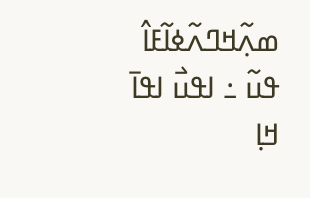ߘߍ߲߬ߞߣߍ߬ߦߊ߬ߓߊ߮ ߟߎ߬ ߸ ߊߟߎ߯ ߊߟߊ߫ ߞߊ߲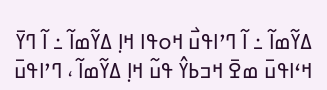ߡߌ߬ߘߊ߬ ߸ ߊ߬ ߣߴߊߟߎ߯ ߞߋߟߊ ߞߊ߲ ߡߌ߬ߘߊ߬ ߸ ߊ߬ ߣߌ߫ ߞߵߊߟߎ߫ ߘߐ߫ ߞߏߕߌ߮ ߟߎ߬ ߞߊ߲ ߡߌ߬ߘߊ߬ ، ߣߴߊߟߎ߫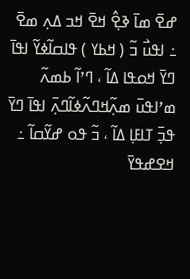ߝߐ߫ ߘߊ߫ ߢߐ߲߮ ߞߐ߫ ߞߏ ߡߍ߲ ߘߐ߫ ߸ ߊߟߎ߯ ߏ߬ ( ߞߕߌ ) ߟߊߛߊ߬ߦߌ߬ ߊߟߊ߫ ߣߌ߫ ߞߋߟߊ ߡߊ߬ ، ߣߴߊ߬ ߕߘߍ߬ ߘߴߊߟߎ߫ ߘߍ߲߬ߞߣߍ߬ߦߊ߬ߣߍ߲߫ ߊߟߊ߫ ߣߌ߫ ߟߏ߲߫ ߠߊߓߊ߲ ߡߊ߬ ، ߏ߬ ߟߋ ߝߌ߬ߛߊ߬ ߸ ߞߐߝߟߌ߫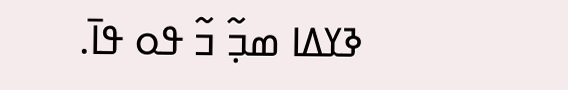ߢߌߡߊ ߘߏ߲߬ ߏ߬ ߟߋ ߟߊ߫.